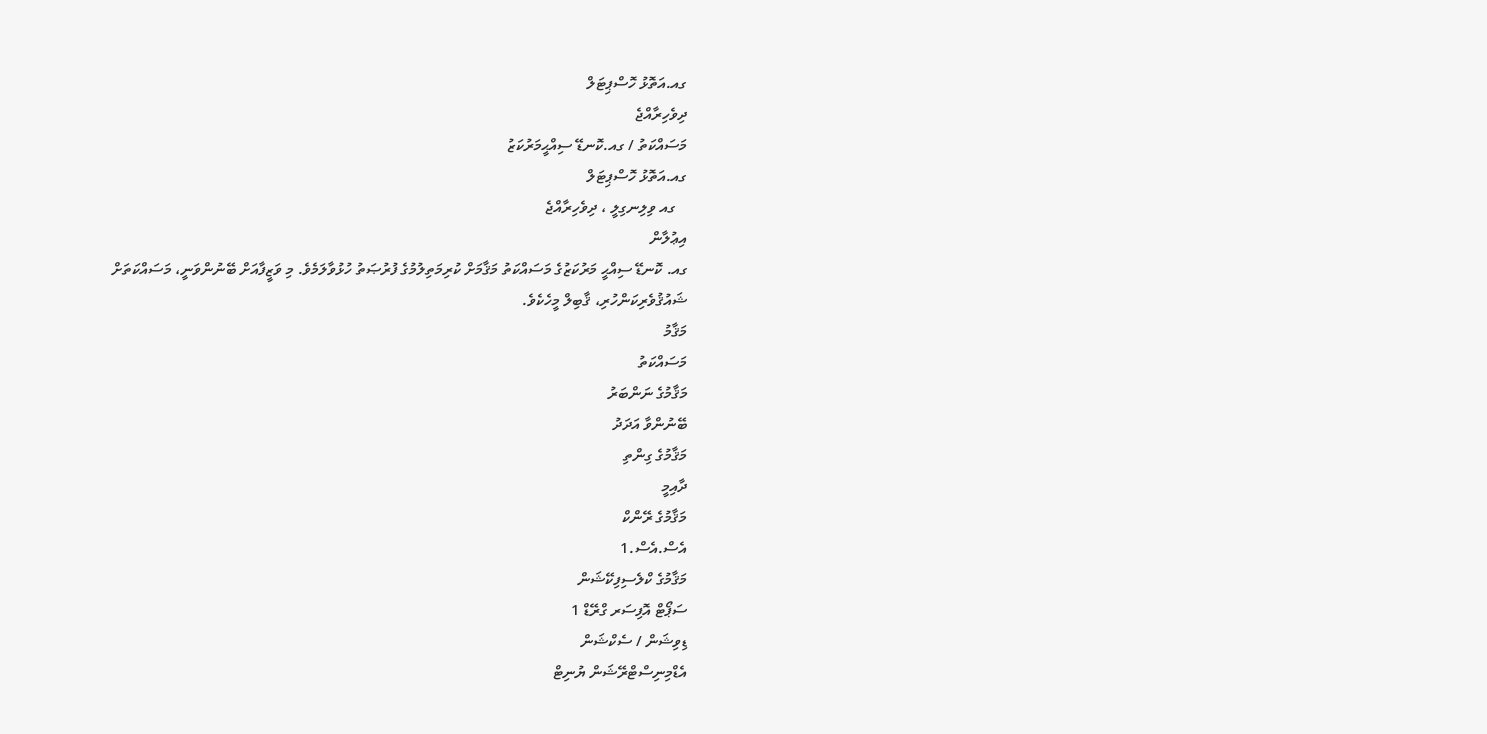ގއ.އަތޮޅު ހޮސްޕިޓަލް
ދިވެހިރާއްޖެ
މަސައްކަތު / ގއ.ކޮނޑޭ ސިއްޙީމަރުކަޒު
ގއ.އަތޮޅު ހޮސްޕިޓަލް
   ގއ ވިލިނގިލީ ، ދިވެހިރާއްޖެ
އިޢުލާން
ގއ. ކޮނޑޭ ސިއްޙީ މަރުކަޒުގެ މަސައްކަތު މަޤާމަށް ކުރިމަތިލުމުގެ ފުރުޞަތު ހުޅުވާލަމެވެ. މި ވަޒީފާއަށް ބޭނުންވަނީ، މަސައްކަތަށް ޝައުޤުވެރިކަންހުރި، ޤާބިލް މީހެކެވެ.
މަޤާމު
މަސައްކަތު
މަޤާމުގެ ނަންބަރު
ބޭނުންވާ އަދަދު
މަޤާމުގެ ގިންތި
ދާއިމީ
މަޤާމުގެ ރޭންކް
އެސް.އެސް.1
މަޤާމުގެ ކްލެސިފިކޭޝަން
ސަޕޯޓް އޮފިސަރ ގްރޭޑް 1
ޑިވިޝަން / ސެކްޝަން
އެޑްމިނިސްޓްރޭޝަން ޔުނިޓް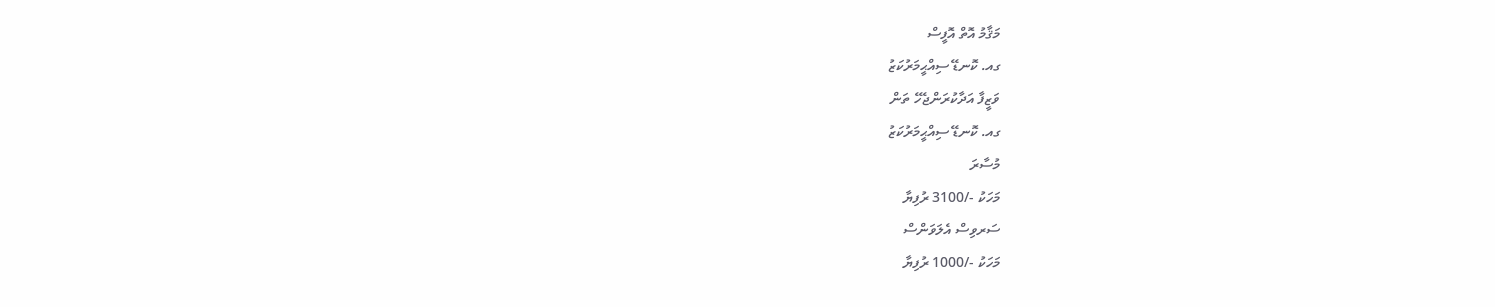މަޤާމު އޮތް އޮފީސް
ގއ. ކޮނޑޭ ސިއްޙީމަރުކަޒު
ވަޒީފާ އަދާކުރަންޖެހޭ ތަން
ގއ. ކޮނޑޭ ސިއްޙީމަރުކަޒު
މުސާރަ
މަހަކު -/3100 ރުފިޔާ
ސަރވިސް އެލަވަންސް
މަހަކު -/1000 ރުފިޔާ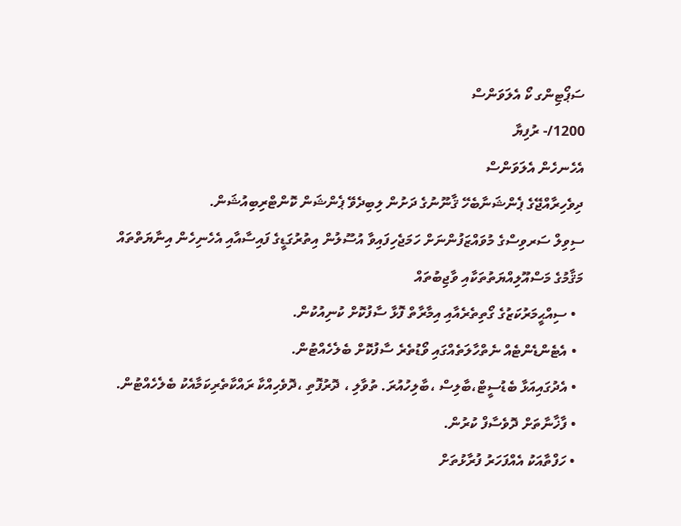ސަޕޯޓިންގ ކޯ އެލަވަންސް
1200/- ރުފިޔާ
އެހެނހެން އެލަވަންސް
ދިވެހިރާއްޖޭގެ ޕެންޝަނާބެހޭ ޤާނޫނުގެ ދަށުން ލިބިދެވޭ ޕެންޝަން ކޮންޓްރިބިއުޝަން.
ސިވިލް ސަރވިސްގެ މުވައްޒަފުންނަށް ހަމަޖެހިފައިވާ އުސޫލުން އިތުރުގަޑީގެ ފައިސާއާއި އެހެނިހެން އިނާޔަތްތައް
މަޤާމުގެ މަސްއޫލިއްޔަތުތަކާއި ވާޖިބުތައް
  • ސިއްޙީމަރުކަޒުގެ ގޯތިތެރެއާއި އިމާރާތް ފޮޅާ ސާފުކޮށް ކުނިއުކުން.
  • އެޓެންޑެންޓެއް ނެތްހާލަތެއްގައި ވޯޑުތެރެ ސާފުކޮށް ބެލެހެއްޓުން.
  • އެދުގައިއަޅާ ބެޑުސީޓް،ބާލިސް ،ބާލިހުއުރަ. ތުވާލި ، ދޮރުފޮތި ،ދޮވެހިއްކާ ރައްކާތެރިކަމާއެކު ބެލެހެއްޓުން.
  • ފާޚާނާތަށް ދޮވެސާފް ކުރުން.
  • ހަފްތާއަކު އެއްފަހަރު ފުރާޅުތަށް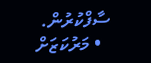ސާފްކުރުން.
  • މަރުކަޒަށް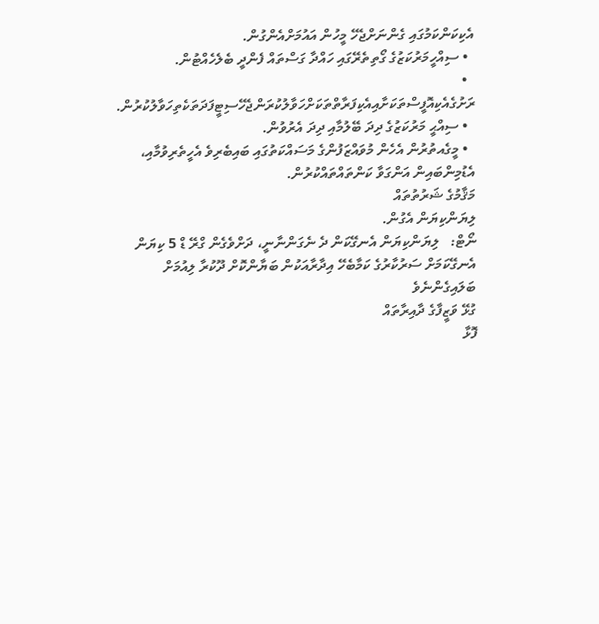އެކިކަންކަމުގައި ގެންނަށްޖެހޭ މީހުން އައުމަށްއެންގުން.
  • ސިއްހީމަރުކަޒުގެ ގޯތިތެރޭގައި ހައްދާ ގަސްތައް ފެންދީ ބެލެހެއްޓުން.
  • ރަށުގެއެކިއޮފީސްތަކަށާއިއެކިފަރާތްތަކަށްހަވާލުކުރަންޖެހޭސިޓީފަދަތަކެތިހަވާލުކުރުން.
  • ސިއްޙީ މަރުކަޒުގެ ދިދަ ބޭލުމާއި ދިދަ އެރުވުން.
  • މީގެއތުރުން އެހެން މުވައްޒަފުންގެ މަސައްކަތުގައި ބައިބެރިވެ އެހީތެރިވުމާއި، އެޑުމިންބައިން އަންގަވާ ކަންތައްތައްކުރުން.
މަޤާމުގެ ޝަރުތުތައް
ލިޔަންކިޔަން އެގުން.
ނޯޓް:   ލިޔަންކިޔަން އެނގޭކަން ދެ ނެގަންނާނީ، ދަށްވެގެން ގްރޭ ޑް 5 ކިޔަން އެނގޭކަމަށް ސަރުކާރުގެ ކަމާބެހޭ އިދާރާއަކުން ބަޔާންކޮށް ދޫކުރާ ލިއުމަށް ބަލައިގެންނެވެ
ގުޅޭ ވަޒީފާގެ ދާއިރާތައް
ފޮޅާ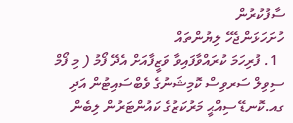ސާފުކުރުން
ހުށަހަޅަންޖެހޭ ލިޔުންތައް
  1. ފުރިހަމަ ކުރައްވާފައިވާ ވަޒީފާއަށް އެދޭ ފޯމު ( މި ފޯމް ސިވިލް ސަރވިސް ކޮމިޝަނުގެ ވެބްސައިޓުން އަދި ގއ.ކޮނޑޭ ސިއްޙީ މަރުކަޒުގެ ކައުންޓަރުން ލިބެން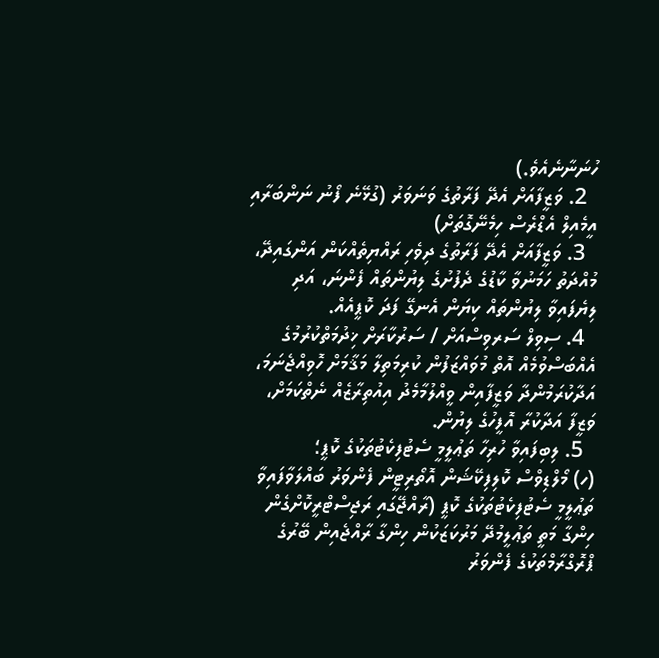ހުނަނާނެއެވެ.)
  2. ވަޒީފާއަށް އެދޭ ފަރާތުގެ ވަނަވަރު (ގުޅޭނެ ފޯނު ނަންބަރާއި އީމެއިލް އެޑްރެސް ހިމެނޭގޮތަށް)
  3. ވަޒީފާއަށް އެދޭ ފަރާތުގެ ދިވެހި ރައްޔިތެއްކަން އަންގައިދޭ، މުއްދަތު ހަމަނުވާ ކާޑުގެ ދެފުށުގެ ލިޔުންތައް ފެންނަ، އަދި ލިޔެފައިވާ ލިޔުންތައް ކިޔަން އެނގޭ ފަދަ ކޮޕީއެއް.
  4. ސިވިލް ސަރވިސްއަށް / ސަރުކާރަށް ޚިދުމަތްކުރުމުގެ އެއްބަސްވުމެއް އޮތް މުވައްޒަފުން ކުރިމަތިލާ މަޤާމަށް ހޮވިއްޖެނަމަ، އަދާކުރަމުންދާ ވަޒީފާއިން ވީއްލުމާމެދު އިއުތިރާޒެއް ނެތްކަމަށް، ވަޒީފާ އަދާކުރާ އޮފީހުގެ ލިޔުން.
  5. ލިބިފައިވާ ހުރިހާ ތަޢުލީމީ ސެޓުފިކެޓުތަކުގެ ކޮޕީ؛
(ހ) މޯލްޑިވްސް ކޮލިފިކޭޝަން އޮތޯރިޓީން ފެންވަރު ބައްލަވާފައިވާ ތަޢުލީމީ ސެޓުފިކެޓުތަކުގެ ކޮޕީ (ރާއްޖޭގައި ރަޖިސްޓްރީކޮށްގެން ހިންގާ މަތީ ތަޢުލީމުދޭ މަރުކަޒަކުން ހިންގާ ރާއްޖެއިން ބޭރުގެ ޕްރޮގްރާމްތަކުގެ ފެންވަރު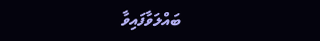ބައްލަވާފައިވާ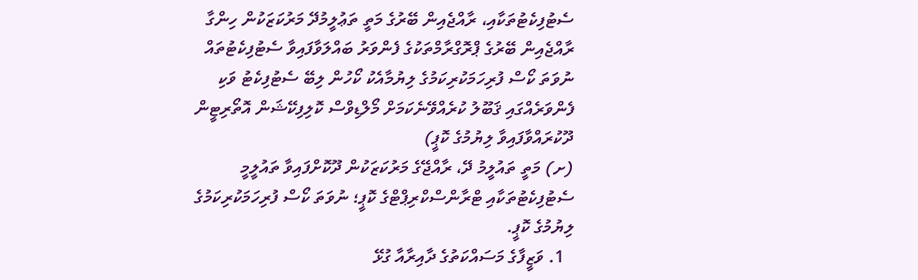ސެޓުފިކެޓުތަކާއި، ރާއްޖެއިން ބޭރުގެ މަތީ ތަޢުލީމުދޭ މަރުކަޒަކުން ހިންގާ ރާއްޖެއިން ބޭރުގެ ޕްރޮގްރާމްތަކުގެ ފެންވަރު ބައްލަވާފައިވާ ސެޓުފިކެޓުތައް ނުވަތަ ކޯސް ފުރިހަމަކުރިކަމުގެ ލިޔުމާއެކު ކޯހުން ލިބޭ ސެޓުފިކެޓު ވަކި ފެންވަރެއްގައި ޤަބޫލު ކުރެއްވޭނެކަމަށް މޯލްޑިވްސް ކޮލިފިކޭޝަން އޮތޯރިޓީން ދޫކުރައްވާފައިވާ ލިޔުމުގެ ކޮޕީ)
(ށ) މަތީ ތައުލީމު ދޭ، ރާއްޖޭގެ މަރުކަޒަކުން ދޫކޮށްފައިވާ ތައުލީމީ ސެޓުފިކެޓުތަކާއި ޓްރާންސްކްރިޕްޓްގެ ކޮޕީ؛ ނުވަތަ ކޯސް ފުރިހަމަކުރިކަމުގެ ލިޔުމުގެ ކޮޕީ.
  1. ވަޒީފާގެ މަސައްކަތުގެ ދާއިރާއާ ގުޅޭ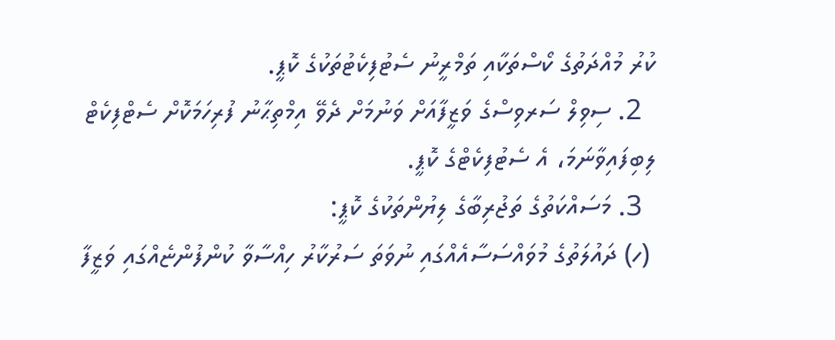ކުރު މުއްދަތުގެ ކޯސްތަކާއި ތަމްރީނު ސެޓުފިކެޓުތަކުގެ ކޮޕީ.
  2. ސިވިލް ސަރވިސްގެ ވަޒީފާއަށް ވަނުމަށް ދެވޭ އިމްތިޙާނު ފުރިހަމަކޮށް ސެޓްފިކެޓް ލިބިފައިވާނަމަ، އެ ސެޓުފިކެޓްގެ ކޮޕީ.
  3. މަސައްކަތުގެ ތަޖުރިބާގެ ލިޔުންތަކުގެ ކޮޕީ:
 (ހ) ދައުލަތުގެ މުވައްސަސާއެއްގައި ނުވަތަ ސަރުކާރު ހިއްސާވާ ކުންފުންޏެއްގައި ވަޒީފާ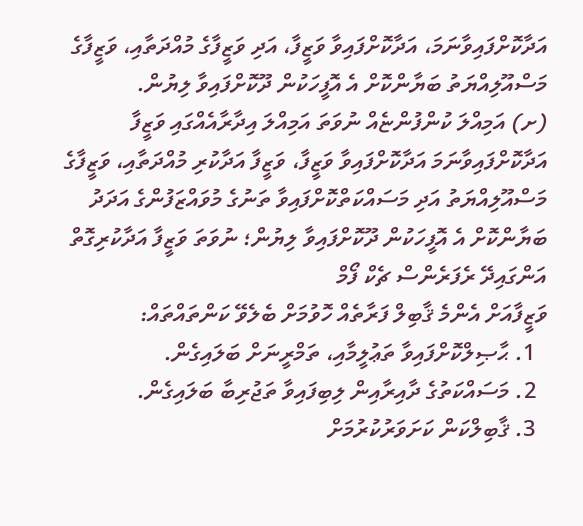އަދާކޮށްފައިވާނަމަ، އަދާކޮށްފައިވާ ވަޒީފާ، އަދި ވަޒީފާގެ މުއްދަތާއި، ވަޒީފާގެ މަސްއޫލިއްޔަތު ބަޔާންކޮށް އެ އޮފީހަކުން ދޫކޮށްފައިވާ ލިޔުން.
(ށ) އަމިއްލަ ކުންފުންޏެއް ނުވަތަ އަމިއްލަ އިދާރާއެއްގައި ވަޒީފާ އަދާކޮށްފައިވާނަމަ އަދާކޮށްފައިވާ ވަޒީފާ، ވަޒީފާ އަދާކުރި މުއްދަތާއި، ވަޒީފާގެ މަސްއޫލިއްޔަތު އަދި މަސައްކަތްކޮށްފައިވާ ތަނުގެ މުވައްޒަފުންގެ އަދަދު ބަޔާންކޮށް އެ އޮފީހަކުން ދޫކޮށްފައިވާ ލިޔުން؛ ނުވަތަ ވަޒީފާ އަދާކުރިގޮތް އަންގައިދޭ ރެފަރެންސް ޗެކް ފޯމް
ވަޒީފާއަށް އެންމެ ޤާބިލް ފަރާތެއް ހޮވުމަށް ބެލެވޭ ކަންތައްތައް:
  1. ޙާޞިލްކޮށްފައިވާ ތަޢުލީމާއި، ތަމްރީނަށް ބަލައިގެން.
  2. މަސައްކަތުގެ ދާއިރާއިން ލިބިފައިވާ ތަޖުރިބާ ބަލައިގެން.
  3. ޤާބިލްކަން ކަށަވަރުކުރުމަށް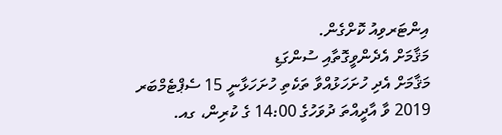އިންޓަރވިއު ކޮށްގެން.
މަޤާމަށް އެދެންވީގޮތާއި ސުންގަޑި
މަޤާމަށް އެދި ހުށަހަޅުއްވާ ތަކެތި ހުށަހަޅާނީ 15 ސެޕްޓެމްބަރ 2019 ވާ އާދީއްތަ ދުވަހުގެ 14:00 ގެ ކުރިން، ގއ.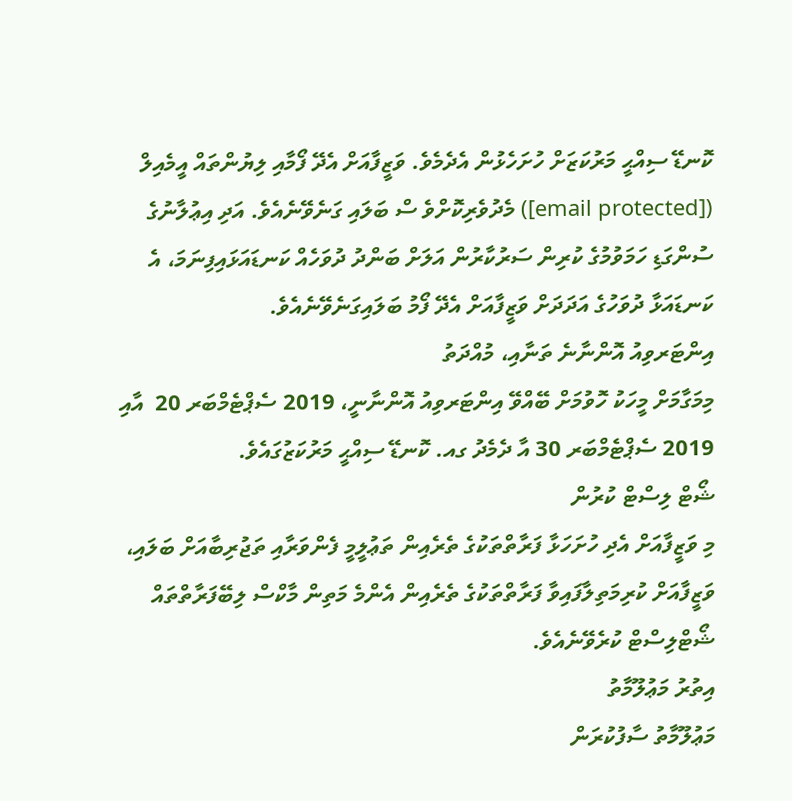ކޮނޑޭ ސިއްޙީ މަރުކަޒަށް ހުށަހެޅުން އެދެމެވެ. ވަޒީފާއަށް އެދޭ ފޯމާއި ލިޔުންތައް އީމެއިލް ([email protected]) މެދުވެރިކޮށްވެ ސް ބަލައި ގަނެވޭނެއެވެ. އަދި އިޢުލާނުގެ ސުންގަޑި ހަމަވުމުގެ ކުރިން ސަރުކާރުން އަލަށް ބަންދު ދުވަހެއް ކަނޑައަޅައިފިނަމަ، އެ ކަނޑައަޅާ ދުވަހުގެ އަދަދަށް ވަޒީފާއަށް އެދޭ ފޯމު ބަލައިގަނެވޭނެއެވެ.
އިންޓަރވިއު އޮންނާނެ ތަނާއި، މުއްދަތު
މިމަގާމަށް މީހަކު ހޮވުމަށް ބޭއްވޭ އިންޓަރވިއު އޮންނާނީ، 2019 ސެޕްޓެމްބަރ 20  އާއި 2019 ސެޕްޓެމްބަރ 30 އާ ދެމެދު ގއ. ކޮނޑޭ ސިއްޙީ މަރުކަޒުގައެވެ.
ޝޯޓް ލިސްޓް ކުރުން
މި ވަޒީފާއަށް އެދި ހުށަހަޅާ ފަރާތްތަކުގެ ތެރެއިން ތަޢުލީމީ ފެންވަރާއި ތަޖުރިބާއަށް ބަލައި، ވަޒީފާއަށް ކުރިމަތިލާފައިވާ ފަރާތްތަކުގެ ތެރެއިން އެންމެ މަތިން މާކްސް ލިބޭފަރާތްތައް ޝޯޓްލިސްޓް ކުރެވޭނެއެވެ.
އިތުރު މަޢުލޫމާތު
މަޢުލޫމާތު ސާފުކުރަން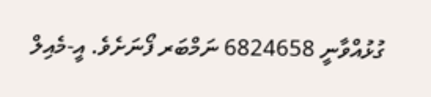ގުޅުއްވާނީ 6824658 ނަމްބަރ ފޯނަށެވެ. އީ-މެއިލް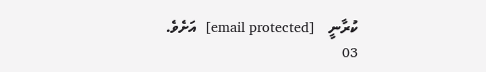ކުރާނީ    [email protected]  އަށެވެ.
03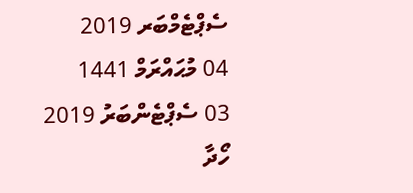ސެޕްޓެމްބަރ 2019
04 މުޙައްރަމް 1441
03 ސެޕްޓެންބަރު 2019
ހޯދާ